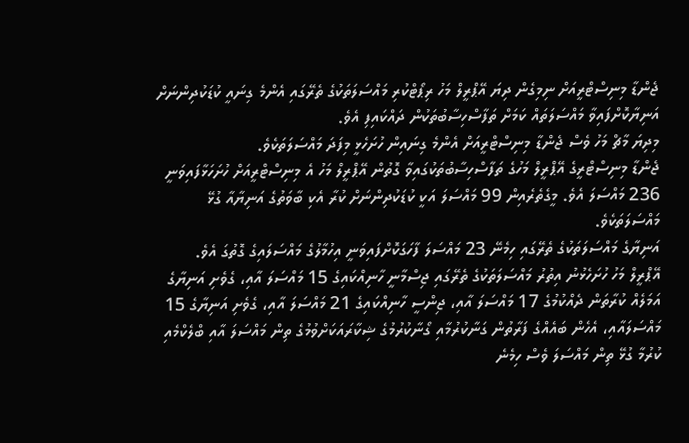ޖެންޑާ މިނިސްޓްރީއަށް ނިމިގެން ދިޔަ އޭޕްރީލް މަހު ރިޕޯޓްކުރި މައްސަލަތަކުގެ ތެރޭގައި އެންމެ ގިނައީ ކުޑަކުދިންނަށް އަނިޔާކޮށްފައިވާ މައްސަލަތައް ކަމަށް ތަފާސްހިސާބުތަކުން ދައްކައިފި އެވެ.
މިދިޔަ މާޗް މަހު ވެސް ޖެންޑާ މިނިސްޓްރީއަށް އެންމެ ގިނައިން ހުށަހެޅީ މިފަދަ މައްސަލަތަކެވެ.
ޖެންޑާ މިނިސްޓްރީގެ އޭޕްރީލް މަހުގެ ތަފާސްހިސާބުތަކުގައިވާ ގޮތުން އޭޕްރީލް މަހު އެ މިނިސްޓްރީއަށް ހުށަހަޅާފައިވަނީ 236 މައްސަލަ އެވެ. މީގެތެރެއިން 99 މައްސަލަ އަކީ ކުޑަކުދިންނަށް ކުރާ އެކި ބާވަތުގެ އަނިޔާއާ ގުޅޭ މައްސަލަތަކެވެ.
އަނިޔާގެ މައްސަލަތަކުގެ ތެރޭގައި ހިމެނޭ 23 މައްސަލަ ފާހަގަކޮށްފައިވަނީ އިހުމާލުގެ މައްސަލައިގެ ގޮތުގަ އެވެ.
އޭޕްރީލް މަހު ހުށަހެޅުނު އިތުރު މައްސަލަތަކުގެ ތެރޭގައި ޖިސްމާނީ ހާނިއްކައިގެ 15 މައްސަލަ އާއި، ގެވެށި އަނިޔާގެ އަމަލެއް ކުރާތަން ދެއްކުމުގެ 17 މައްސަލަ އާއި، ޖިންސީ ހާނިއްކައިގެ 21 މައްސަލަ އާއި، ގެވެށި އަނިޔާގެ 15 މައްސަލައާއި، އެހެން ބައެއްގެ ފަރާތުން ގަނާކުރުމާއި ގޯނާކުރުމުގެ ޝިކާރައަކަށްވުމުގެ ތިން މައްސަލަ އާއި ބްލެކްމެއި ކުރުމާ ގުޅޭ ތިން މައްސަލަ ވެސް ހިމެނެ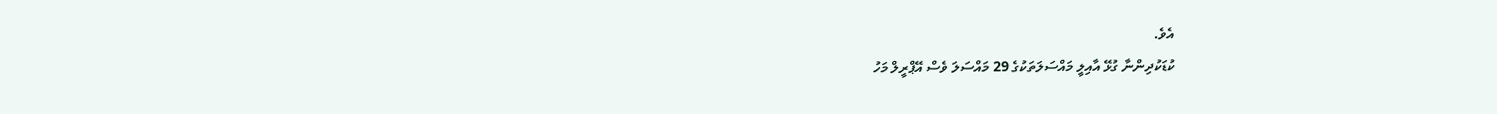އެވެ.
ކުޑަކުދިންނާ ގުޅޭ އާއިލީ މައްސަލަތަކުގެ 29 މައްސަލަ ވެސް އޭޕްރީލް މަހު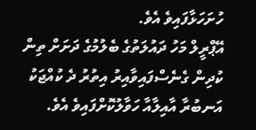ހުށަހަޅާފައިވެ އެވެ.
އޭޕްރީލް މަހު ދައުލަތުގެ ބެލުމުގެ ދަށަށް ތިން ކުދިން ގެނެސްފައިވާއިރު އިތުރު ދެ ކުއްޖަކު އަނބުރާ އާއިލާއާ ހަވާލުކޮށްފައިވެ އެވެ.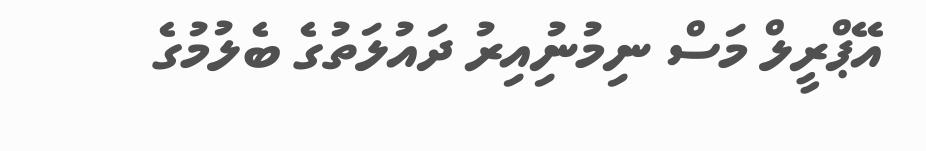އޭޕްރީލް މަސް ނިމުނުިއިރު ދައުލަތުގެ ބެލުމުގެ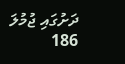ދަށުގައި ޖުމުލަ 186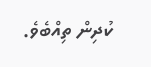ކުދިން ތިއްބެވެ.